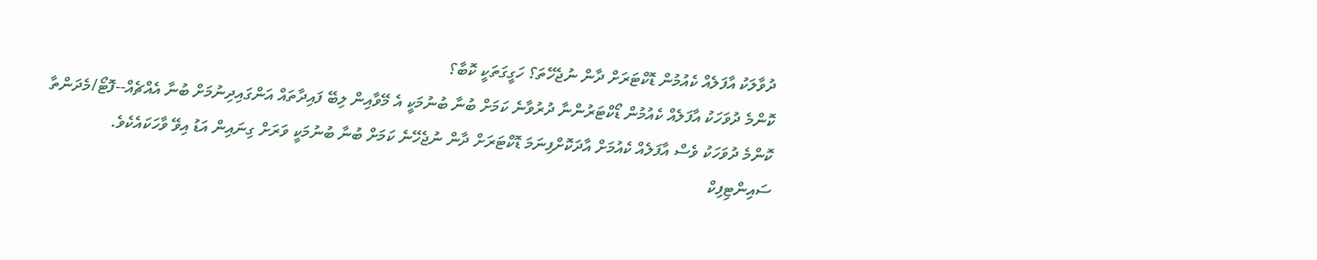ދުވާލަކު އާފަލެއް ކެއުމުން ޑޮކްޓަރަށް ދާން ނުޖެހޭތަ؟ ހަގީގަތަކީ ކޮބާ؟
ކޮންމެ ދުވަހަކު އާފަލެއް ކެއުމުން ޑޯކްޓަރުންނާ ދުރުވާނެ ކަމަށް ބުނާ ބުނުމަކީ އެ މޭވާއިން ލިބޭ ފައިދާތައް އަންގައިދިނުމަށް ބުނާ އެއްޗެއް--ފޮޓޯ/މެދަންތާ
ކޮންމެ ދުވަހަކު ވެސް އާފަލެއް ކެއުމަށް އާދަކޮށްފިނަމަ ޑޮކްޓަރަށް ދާން ނުޖެހޭނެ ކަމަށް ބުނާ ބުނުމަކީ ވަރަށް ގިނައިން އަޑު އިވޭ ވާހަކައެކެވެ.
ސައިންޓިފިކް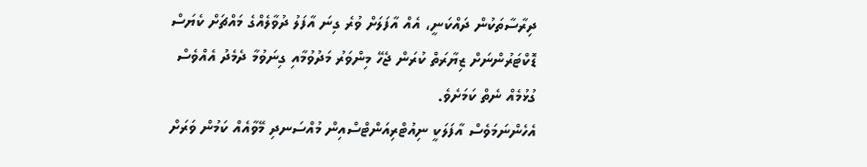ދިރާސާތަކުން ދައްކަނީ، އެއް އާފަލަށް ވުރެ ގިނަ އާފަލު ދުވާލެއްގެ މައްޗަށް ކެޔަސް ޑޮކްޓަރުންނަށް ޒިޔާރަތް ކުރަން ޖެހޭ މިންވަރު މަދުވުމާއި ގިނަވުމާ ދެމެދު އެއްވެސް ގުޅުމެއް ނެތް ކަމަށެވެ.
އެހެންނަމަވެސް އާފަލަކީ ނިއުޓްރިއަންޓްސްއިން މުއްސަނދި މޭވާއެއް ކަމުން ވަރަށް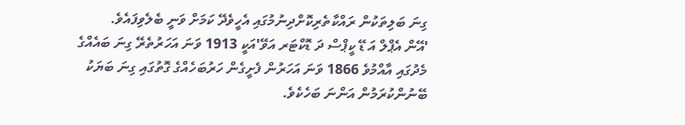ގިނަ ބަލިތަކުން ރައްކާތެރިކޮށްދިނުމުގައި އެހީވެދޭ ކަމަށް ވަނީ ބެލެވިފައެވެ.
'އޭން އެޕްލް އަ ޑޭ ކީޕްސް ދަ ޑޮކްޓަރ އަވޭ'އަކީ 1913 ވަނަ އަހަރުތެރޭ ގިނަ ބައެއްގެ މެދުގައި އާއްމުވެ 1866 ވަނަ އަހަރުން ފެށީގެން ހަރުބަހެއްގެ ގޮތުގައި ގިނަ ބަޔަކު ބޭނުންކުރަމުން އަންނަ ބަހެކެވެ.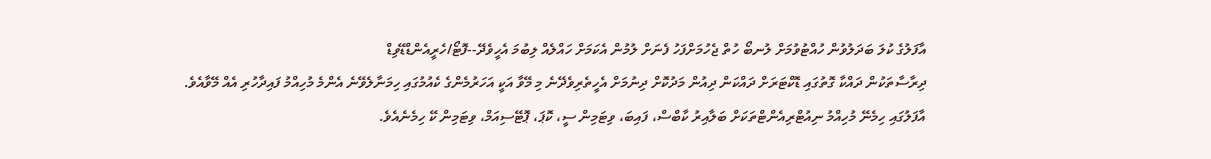އާފަލުގެ ކުލަ ބަދަލުވުން ހުއްޓުވުމަށް ލުނބޯ ހުތް ޖެހުމަށްފަހު ފެނަށް ލުމުން އެކަމަށް ހައްލެއް ލިބުމަ އެހީވެދޭ--ފޮޓޯ/ހެރީއެންޑްޑޭވިޑް
ދިރާސާތަކުން ދައްކާ ގޮތުގައި ޑޮކްޓަރަށް ދައްކަން ދިއުން މަދުކޮށް ދިނުމަށް އެހީތެރިވެދޭނެ މި މޭވާ އަކީ އަހަރުމެންގެ ކެއުމުގައި ހިމަނާލެވޭނެ އެންމެ މުހިއްމު ފައިދާހުރި އެއް މޭވާއެވެ.
އާފަލުގައި ހިމެނޭ މުހިއްމު ނިއުޓްރިއެންޓްތަކަށް ބަލާއިރު ކާބްސް، ފައިބަ، ވިޓަމިން ސީ، ކޮޕަ، ޕޮޓޭސިއަމް، ވިޓަމިން ކޭ ހިމެނެއެވެ.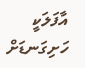އާފަލަކީ ހަށިގަނޑަށް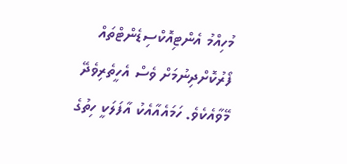މުހިއްމު އެންޓިއޮކްސިޑެންޓްތައް ފޯރުކޮށްދިނުމަށް ވެސް އެހީތެރިވެދޭ މޭވާއެކެވެ. ހަމައެއާއެކު އާފަލަކީ ހިތުގެ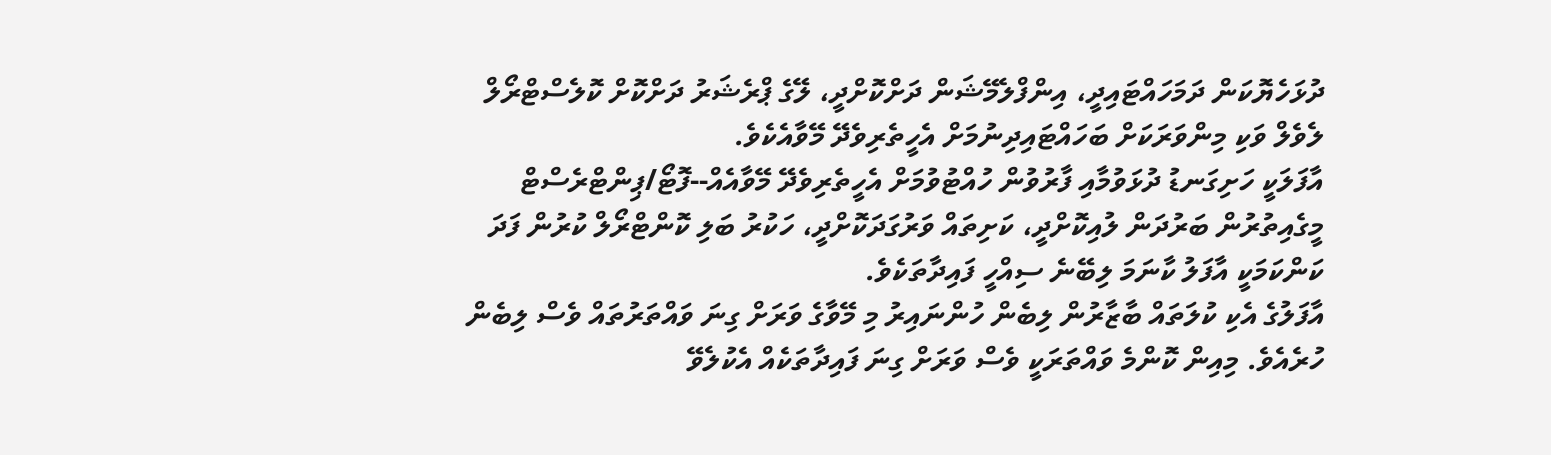ދުޅަހެޔޮކަން ދަމަހައްޓައިދީ، އިންފްލެމޭޝަން ދަށްކޮށްދީ، ލޭގެ ޕްރެޝަރު ދަށްކޮށް ކޮލެސްޓްރޯލް ލެވެލް ވަކި މިންވަރަކަށް ބަހައްޓައިދިނުމަށް އެހީތެރިވެދޭ މޭވާއެކެވެ.
އާފަލަކީ ހަށިގަނޑު ދުޅަވުމާއި ފާރުވުން ހުއްޓުވުމަށް އެހީތެރިވެދޭ މޭވާއެއް--ފޮޓޯ/ޕިންޓްރެސްޓް
މީގެއިތުރުން ބަރުދަން ލުއިކޮށްދީ، ކަށިތައް ވަރުގަދަކޮށްދީ، ހަކުރު ބަލި ކޮންޓްރޯލް ކުރުން ފަދަ ކަންކަމަކީ އާފަލު ކާނަމަ ލިބޭނެ ސިއްހީ ފައިދާތަކެވެ.
އާފަލުގެ އެކި ކުލަތައް ބާޒާރުން ލިބެން ހުންނައިރު މި މޭވާގެ ވަރަށް ގިނަ ވައްތަރުތައް ވެސް ލިބެން ހުރެއެވެ. މިއިން ކޮންމެ ވައްތަރަކީ ވެސް ވަރަށް ގިނަ ފައިދާތަކެއް އެކުލެވޭ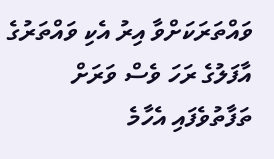ވައްތަރަކަށްވާ އިރު އެކި ވައްތަރުގެ އާފަލުގެ ރަހަ ވެސް ވަރަށް ތަފާތުވެފައި އެހާމެ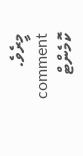މީރެވެ.
comment ކޮމެންޓް